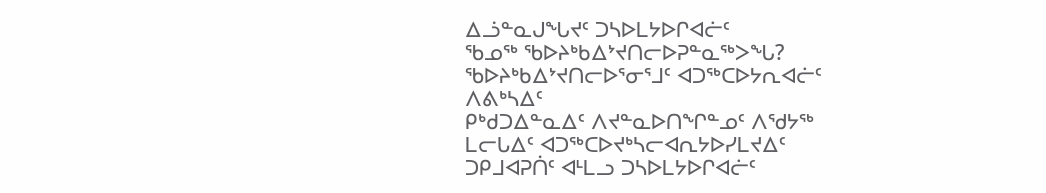ᐃᓘᓐᓇᒍᖓᔪᑦ ᑐᓴᐅᒪᔭᐅᒋᐊᓖᑦ
ᖃᓄᖅ ᖃᐅᔨᒃᑲᐃᔾᔪᑎᓕᐅᕈᓐᓇᖅᐳᖓ?
ᖃᐅᔨᒃᑲᐃᔾᔪᑎᓕᐅᕐᓂᕐᒧᑦ ᐊᑐᖅᑕᐅᔭᕆᐊᓖᑦ
ᐱᕕᒃᓴᐃᑦ
ᑭᒃᑯᑐᐃᓐᓇᐃᑦ ᐱᔪᓐᓇᐅᑎᖏᓐᓄᑦ ᐱᖁᔭᖅ
ᒪᓕᒐᐃᑦ ᐊᑐᖅᑕᐅᔪᒃᓴᓕᐊᕆᔭᐅᓯᒪᔪᐃᑦ
ᑐᑭᒧᐊᕈᑏᑦ ᐊᒻᒪᓗ ᑐᓴᐅᒪᔭᐅᒋᐊᓖᑦ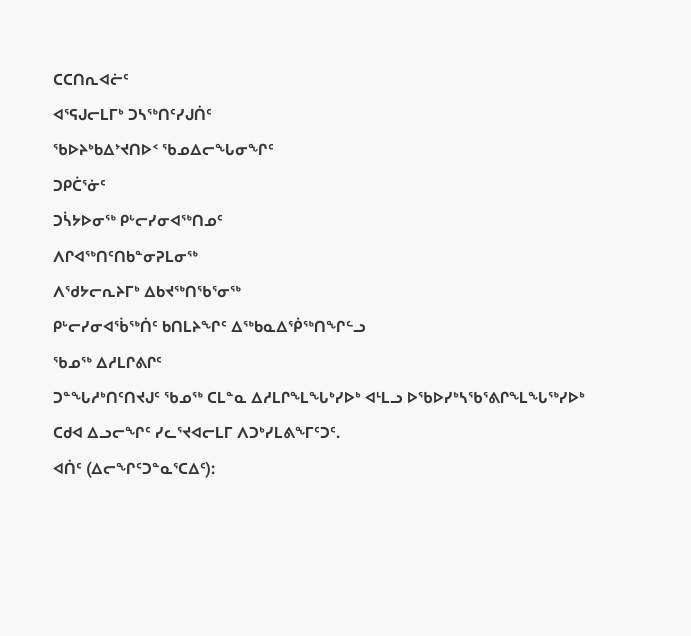ᑕᑕᑎᕆᐊᓖᑦ
ᐊᕐᕋᒍᓕᒪᒥᒃ ᑐᓴᖅᑎᑦᓯᒍᑏᑦ
ᖃᐅᔨᒃᑲᐃᔾᔪᑎᐅᑉ ᖃᓄᐃᓕᖓᓂᖏᑦ
ᑐᑭᑖᕐᓃᑦ
ᑐᓵᔭᐅᓂᖅ ᑭᒡᓕᓯᓂᐊᖅᑎᓄᑦ
ᐱᒋᐊᖅᑎᑦᑎᑲᓐᓂᕈᒪᓂᖅ
ᐱᖁᔭᓕᕆᔨᒥᒃ ᐃᑲᔪᖅᑎᖃᕐᓂᖅ
ᑭᒡᓕᓯᓂᐊᖄᖅᑏᑦ ᑲᑎᒪᔨᖏᑦ ᐃᖅᑲᓇᐃᖀᖅᑎᖏᓪᓗ
ᖃᓄᖅ ᐃᓱᒪᒋᕕᒋᑦ
ᑐᓐᖓᓱᒃᑎᑦᑎᔪᒍᑦ ᖃᓄᖅ ᑕᒪᓐᓇ ᐃᓱᒪᒋᖕᒪᖓᒃᓯᐅᒃ ᐊᒻᒪᓗ ᐅᖃᐅᓯᒃᓴᖃᕐᕕᒋᖕᒪᖓᖅᓯᐅᒃ ᑕᑯᐊ ᐃᓗᓕᖏᑦ ᓯᓚᕐᔪᐊᓕᒪᒥ ᐱᑐᒃᓯᒪᕕᖕᒥᑦᑐᑦ.
ᐊᑏᑦ (ᐃᓕᖏᑦᑐᓐᓇᕐᑕᐃᑦ):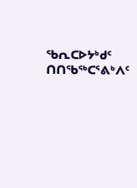ᖃᕆᑕᐅᔭᒃᑯᑦ ᑎᑎᖃᖅᑕᕐᕕᒃᐱᑦ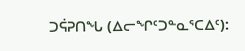ᑐᕌᕈᑎᖓ (ᐃᓕᖏᑦᑐᓐᓇᕐᑕᐃᑦ):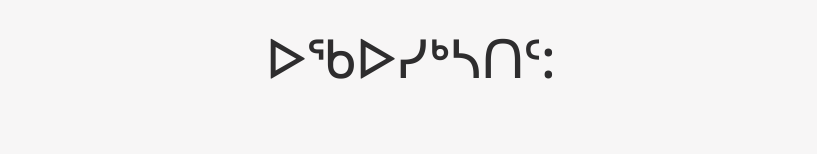ᐅᖃᐅᓯᒃᓴᑎᑦ: